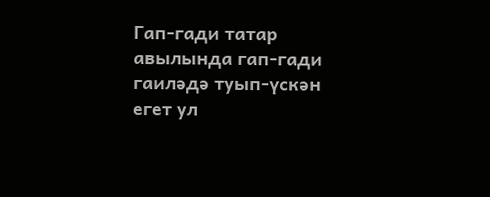Гап-гади татар авылында гап-гади гаиләдә туып-үскән егет ул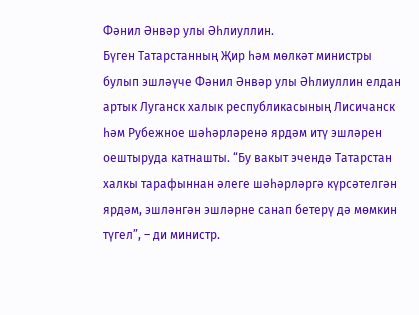Фәнил Әнвәр улы Әһлиуллин.
Бүген Татарстанның Җир һәм мөлкәт министры булып эшләүче Фәнил Әнвәр улы Әһлиуллин елдан артык Луганск халык республикасының Лисичанск һәм Рубежное шәһәрләренә ярдәм итү эшләрен оештыруда катнашты. “Бу вакыт эчендә Татарстан халкы тарафыннан әлеге шәһәрләргә күрсәтелгән ярдәм, эшләнгән эшләрне санап бетерү дә мөмкин түгел”, – ди министр.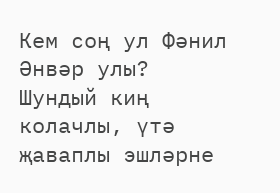Кем соң ул Фәнил Әнвәр улы? Шундый киң колачлы, үтә җаваплы эшләрне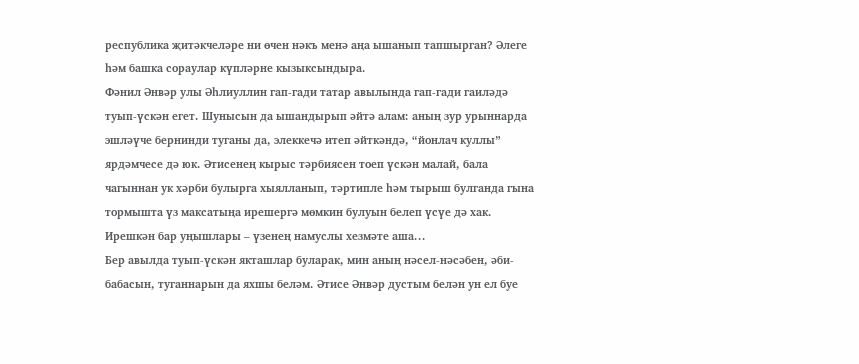республика җитәкчеләре ни өчен нәкъ менә аңа ышанып тапшырган? Әлеге һәм башка сораулар күпләрне кызыксындыра.
Фәнил Әнвәр улы Әһлиуллин гап-гади татар авылында гап-гади гаиләдә туып-үскән егет. Шунысын да ышандырып әйтә алам: аның зур урыннарда эшләүче бернинди туганы да, элеккечә итеп әйткәндә, “йонлач куллы” ярдәмчесе дә юк. Әтисенең кырыс тәрбиясен тоеп үскән малай, бала чагыннан ук хәрби булырга хыялланып, тәртипле һәм тырыш булганда гына тормышта үз максатыңа ирешергә мөмкин булуын белеп үсүе дә хак. Ирешкән бар уңышлары – үзенең намуслы хезмәте аша...
Бер авылда туып-үскән якташлар буларак, мин аның нәсел-нәсәбен, әби-бабасын, туганнарын да яхшы беләм. Әтисе Әнвәр дустым белән ун ел буе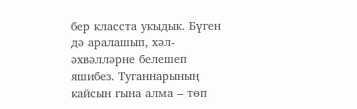бер класста укыдык. Бүген дә аралашып, хәл-әхвәлләрне белешеп яшибез. Туганнарының кайсын гына алма – төп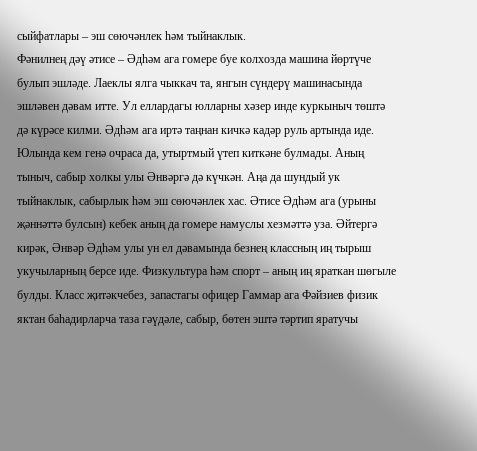сыйфатлары – эш сөючәнлек һәм тыйнаклык.
Фәнилнең дәү әтисе – Әдһәм ага гомере буе колхозда машина йөртүче булып эшләде. Лаеклы ялга чыккач та, янгын сүндерү машинасында эшләвен дәвам итте. Ул еллардагы юлларны хәзер инде куркыныч төштә дә күрәсе килми. Әдһәм ага иртә таңнан кичкә кадәр руль артында иде. Юлында кем генә очраса да, утыртмый үтеп киткәне булмады. Аның тыныч, сабыр холкы улы Әнвәргә дә күчкән. Аңа да шундый ук тыйнаклык, сабырлык һәм эш сөючәнлек хас. Әтисе Әдһәм ага (урыны җәннәттә булсын) кебек аның да гомере намуслы хезмәттә уза. Әйтергә кирәк, Әнвәр Әдһәм улы ун ел дәвамында безнең классның иң тырыш укучыларның берсе иде. Физкультура һәм спорт – аның иң яраткан шөгыле булды. Класс җитәкчебез, запастагы офицер Гаммар ага Фәйзиев физик яктан баһадирларча таза гәүдәле, сабыр, бөтен эштә тәртип яратучы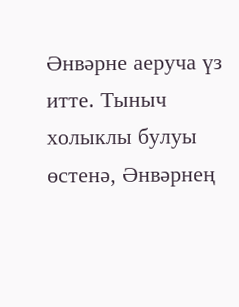Әнвәрне аеруча үз итте. Тыныч холыклы булуы өстенә, Әнвәрнең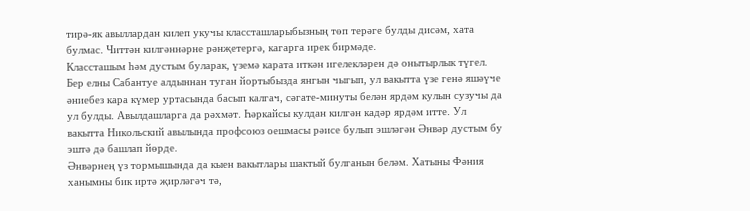тирә-як авыллардан килеп укучы классташларыбызның төп терәге булды дисәм, хата булмас. Читтән килгәннәрне рәнҗетергә, кагарга ирек бирмәде.
Классташым һәм дустым буларак, үземә карата иткән игелекләрен дә онытырлык түгел. Бер елны Сабантуе алдыннан туган йортыбызда янгын чыгып, ул вакытта үзе генә яшәүче әниебез кара күмер уртасында басып калгач, сәгате-минуты белән ярдәм кулын сузучы да ул булды. Авылдашларга да рәхмәт. Һәркайсы кулдан килгән кадәр ярдәм итте. Ул вакытта Никольский авылында профсоюз оешмасы рәисе булып эшләгән Әнвәр дустым бу эштә дә башлап йөрде.
Әнвәрнең үз тормышында да кыен вакытлары шактый булганын беләм. Хатыны Фәния ханымны бик иртә җирләгәч тә,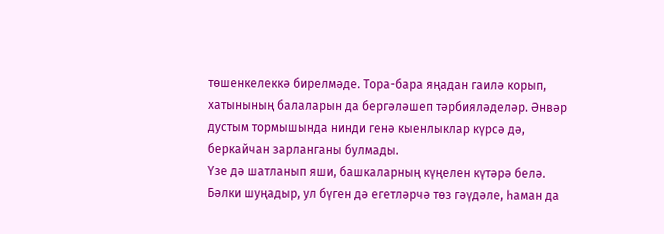төшенкелеккә бирелмәде. Тора-бара яңадан гаилә корып, хатынының балаларын да бергәләшеп тәрбияләделәр. Әнвәр дустым тормышында нинди генә кыенлыклар күрсә дә, беркайчан зарланганы булмады.
Үзе дә шатланып яши, башкаларның күңелен күтәрә белә. Бәлки шуңадыр, ул бүген дә егетләрчә төз гәүдәле, һаман да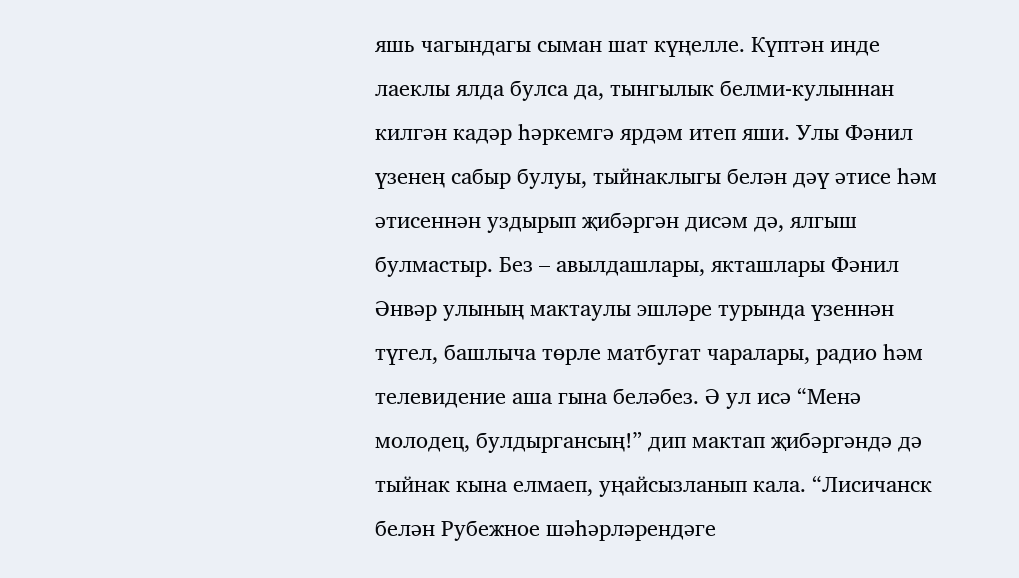яшь чагындагы сыман шат күңелле. Күптән инде лаеклы ялда булса да, тынгылык белми-кулыннан килгән кадәр һәркемгә ярдәм итеп яши. Улы Фәнил үзенең сабыр булуы, тыйнаклыгы белән дәү әтисе һәм әтисеннән уздырып җибәргән дисәм дә, ялгыш булмастыр. Без – авылдашлары, якташлары Фәнил Әнвәр улының мактаулы эшләре турында үзеннән түгел, башлыча төрле матбугат чаралары, радио һәм телевидение аша гына беләбез. Ә ул исә “Менә молодец, булдыргансың!” дип мактап җибәргәндә дә тыйнак кына елмаеп, уңайсызланып кала. “Лисичанск белән Рубежное шәһәрләрендәге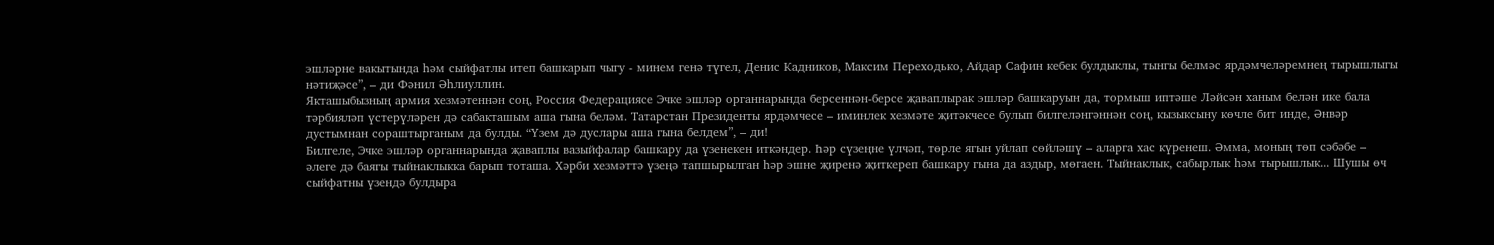эшләрне вакытында һәм сыйфатлы итеп башкарып чыгу - минем генә түгел, Денис Кадников, Максим Переходько, Айдар Сафин кебек булдыклы, тынгы белмәс ярдәмчеләремнең тырышлыгы нәтиҗәсе”, – ди Фәнил Әһлиуллин.
Якташыбызның армия хезмәтеннән соң, Россия Федерациясе Эчке эшләр органнарында берсеннән-берсе җаваплырак эшләр башкаруын да, тормыш иптәше Ләйсән ханым белән ике бала тәрбияләп үстерүләрен дә сабакташым аша гына беләм. Татарстан Президенты ярдәмчесе – иминлек хезмәте җитәкчесе булып билгеләнгәннән соң, кызыксыну көчле бит инде, Әнвәр дустымнан сораштырганым да булды. “Үзем дә дуслары аша гына белдем”, – ди!
Билгеле, Эчке эшләр органнарында җаваплы вазыйфалар башкару да үзенекен иткәндер. Һәр сүзеңне үлчәп, төрле ягын уйлап сөйләшү – аларга хас күренеш. Әмма, моның төп сәбәбе – әлеге дә баягы тыйнаклыкка барып тоташа. Хәрби хезмәттә үзеңә тапшырылган һәр эшне җиренә җиткереп башкару гына да аздыр, мөгаен. Тыйнаклык, сабырлык һәм тырышлык... Шушы өч сыйфатны үзендә булдыра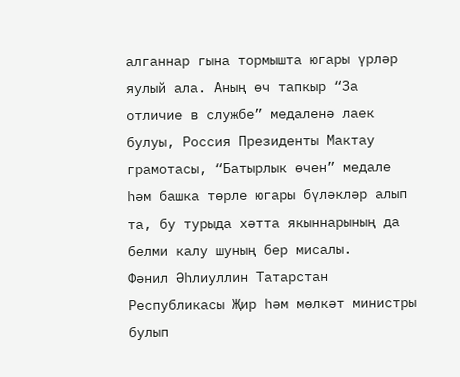алганнар гына тормышта югары үрләр яулый ала. Аның өч тапкыр “За отличие в службе” медаленә лаек булуы, Россия Президенты Мактау грамотасы, “Батырлык өчен” медале һәм башка төрле югары бүләкләр алып та, бу турыда хәтта якыннарының да белми калу шуның бер мисалы.
Фәнил Әһлиуллин Татарстан Республикасы Җир һәм мөлкәт министры булып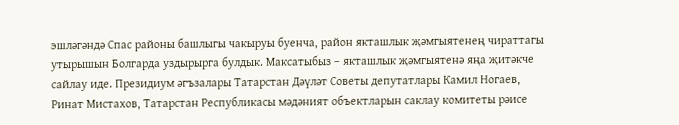эшләгәндә Спас районы башлыгы чакыруы буенча, район якташлык җәмгыятенең чираттагы утырышын Болгарда уздырырга булдык. Максатыбыз – якташлык җәмгыятенә яңа җитәкче сайлау иде. Президиум әгъзалары Татарстан Дәүләт Советы депутатлары Камил Ногаев, Ринат Мистахов, Татарстан Республикасы мәдәният объектларын саклау комитеты рәисе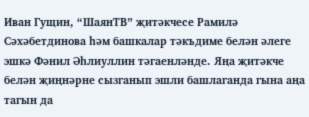Иван Гущин, “ШаянТВ” җитәкчесе Рамилә Сәхәбетдинова һәм башкалар тәкъдиме белән әлеге эшкә Фәнил Әһлиуллин тәгаенләнде. Яңа җитәкче белән җиңнәрне сызганып эшли башлаганда гына аңа тагын да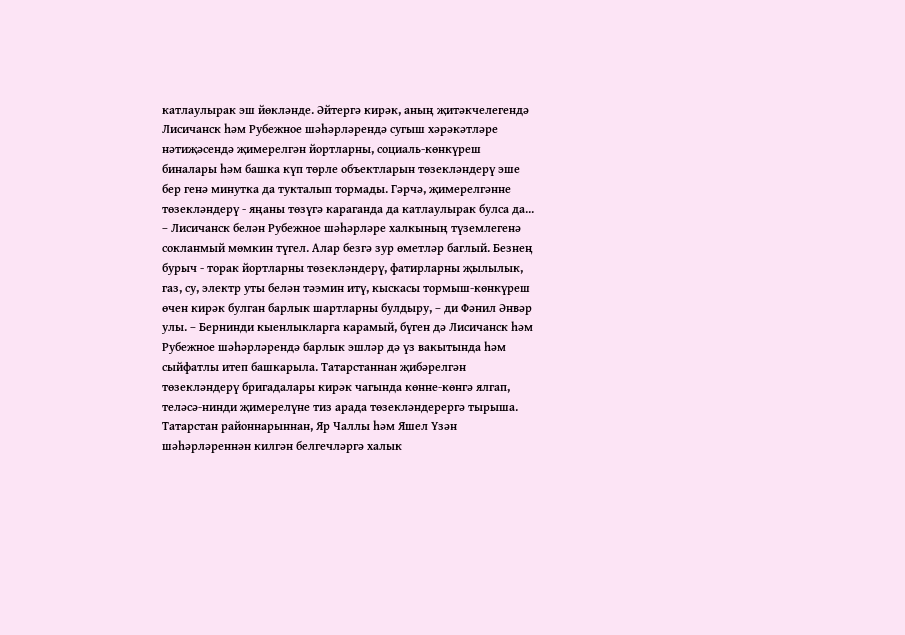катлаулырак эш йөкләнде. Әйтергә кирәк, аның җитәкчелегендә Лисичанск һәм Рубежное шәһәрләрендә сугыш хәрәкәтләре нәтиҗәсендә җимерелгән йортларны, социаль-көнкүреш биналары һәм башка күп төрле объектларын төзекләндерү эше бер генә минутка да тукталып тормады. Гәрчә, җимерелгәнне төзекләндерү - яңаны төзүгә караганда да катлаулырак булса да...
– Лисичанск белән Рубежное шәһәрләре халкының түземлегенә сокланмый мөмкин түгел. Алар безгә зур өметләр баглый. Безнең бурыч - торак йортларны төзекләндерү, фатирларны җылылык, газ, су, электр уты белән тәэмин итү, кыскасы тормыш-көнкүреш өчен кирәк булган барлык шартларны булдыру, – ди Фәнил Әнвәр улы. – Бернинди кыенлыкларга карамый, бүген дә Лисичанск һәм Рубежное шәһәрләрендә барлык эшләр дә үз вакытында һәм сыйфатлы итеп башкарыла. Татарстаннан җибәрелгән төзекләндерү бригадалары кирәк чагында көнне-көнгә ялгап, теләсә-нинди җимерелүне тиз арада төзекләндерергә тырыша. Татарстан районнарыннан, Яр Чаллы һәм Яшел Үзән шәһәрләреннән килгән белгечләргә халык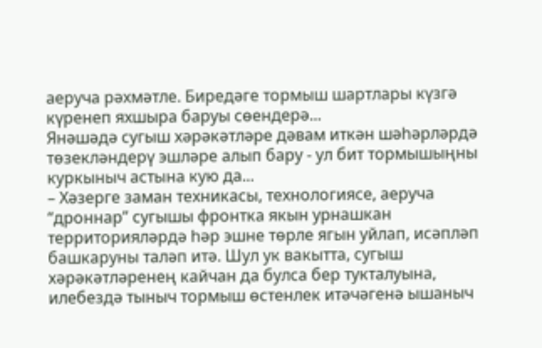аеруча рәхмәтле. Биредәге тормыш шартлары күзгә күренеп яхшыра баруы сөендерә...
Янәшәдә сугыш хәрәкәтләре дәвам иткән шәһәрләрдә төзекләндерү эшләре алып бару - ул бит тормышыңны куркыныч астына кую да...
– Хәзерге заман техникасы, технологиясе, аеруча “дроннар” сугышы фронтка якын урнашкан территорияләрдә һәр эшне төрле ягын уйлап, исәпләп башкаруны таләп итә. Шул ук вакытта, сугыш хәрәкәтләренең кайчан да булса бер тукталуына, илебездә тыныч тормыш өстенлек итәчәгенә ышаныч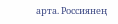арта. Россиянең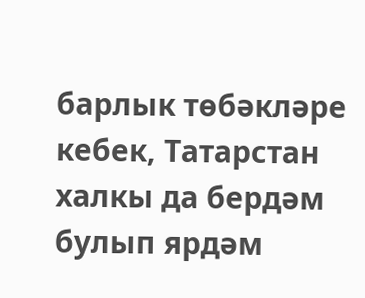барлык төбәкләре кебек, Татарстан халкы да бердәм булып ярдәм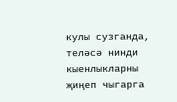кулы сузганда, теләсә нинди кыенлыкларны җиңеп чыгарга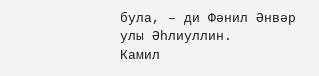була, – ди Фәнил Әнвәр улы Әһлиуллин.
Камил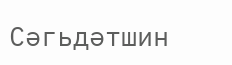Сәгьдәтшин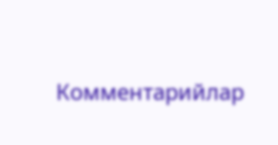Комментарийлар